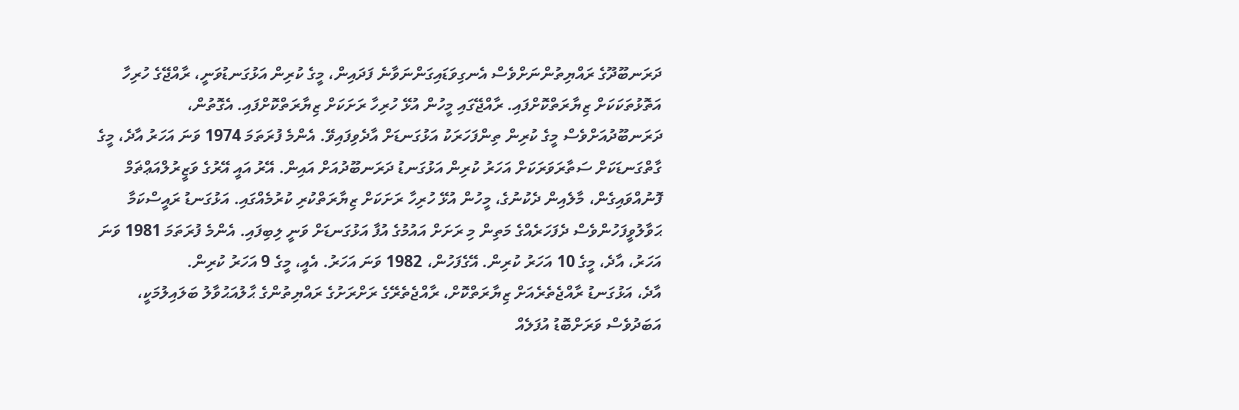ދަރަނބޫދޫގެ ރައްޔިތުންނަށްވެސް އެނގިވަޑައިގަންނަވާނެ ފަދައިން، މީގެ ކުރިން އަޅުގަނޑުވަނީ، ރާއްޖޭގެ ހުރިހާ އަތޮޅުތަކަކަށް ޒިޔާރަތްކޮށްފައި. ރާއްޖޭގައި މީހުން އުޅޭ ހުރިހާ ރަށަކަށް ޒިޔާރަތްކޮށްފައި. އެގޮތުން، ދަރަނބޫދުއަށްވެސް މީގެ ކުރިން ތިންފަހަރަކު އަޅުގަނޑަށް އާދެވިފައިވޭ. އެންމެ ފުރަތަމަ 1974 ވަނަ އަހަރު އާދެ، މީގެ ގާތްގަނޑަކަށް ސަތާރަވަރަކަށް އަހަރު ކުރިން އަޅުގަނޑު ދަރަނބޫދުއަށް އައިން. އޭރު އައީ އޭރުގެ ވަޒީރުލްއަޢްޡަމް ފޮނުއްވައިގެން، މާލެއިން ދެކުނުގެ، މީހުން އުޅޭ ހުރިހާ ރަށަކަށް ޒިޔާރަތްކުރި ކުރުމެއްގައި. އަޅުގަނޑު ރައީސްކަމާ ޙަވާލުވީފަހުންވެސް ދެފަހަރެއްގެ މަތިން މި ރަށަށް އައުމުގެ އުފާ އަޅުގަނޑަށް ވަނީ ލިބިފައި. އެންމެ ފުރަތަމަ 1981 ވަނަ އަހަރު، އާދެ، މީގެ 10 އަހަރު ކުރިން. އޭގެފަހުން، 1982 ވަނަ އަހަރު. އެއީ، މީގެ 9 އަހަރު ކުރިން.
އާދެ، އަޅުގަނޑު ރާއްޖެތެރެއަށް ޒިޔާރަތްކޮށް، ރާއްޖެތެރޭގެ ރަށްރަށުގެ ރައްޔިތުންގެ ޙާލުއަޙުވާލު ބަލައިލުމަކީ، އަބަދުވެސް ވަރަށްބޮޑު އުފަލެއް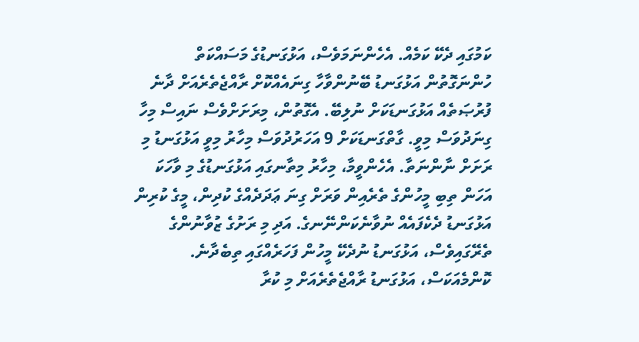ކަމުގައި ދެކޭ ކަމެއް. އެހެންނަމަވެސް، އަޅުގަނޑުގެ މަސައްކަތް ހުންނަގޮތުން އަޅުގަނޑު ބޭނުންވާހާ ގިނައެއްކޮށް ރާއްޖެތެރެއަށް ދާނެ ފުރުޞަތެއް އަޅުގަނޑަކަށް ނުލިބޭ. އެގޮތުން، މިރަށަށްވެސް ނައިސް މިހާ ގިނަދުވަސް މިވީ. ގާތްގަނޑަކަށް 9 އަހަރުދުވަސް މިހާރު މިވީ އަޅުގަނޑު މި ރަށަށް ނާންނަތާ. އެހެންވީމާ، މިހާރު މިތާނގައި އަޅުގަނޑުގެ މި ވާހަކަ އަހަން ތިބި މީހުންގެ ތެރެއިން ވަރަށް ގިނަ ޢަދަދެއްގެ ކުދިން، މީގެ ކުރިން އަޅުގަނޑު ދެކެފައެއް ނުވާނެކަންނޭނގެ. އަދި މި ރަށުގެ ޒުވާނުންގެ ތެރޭގައިވެސް، އަޅުގަނޑު ނުދެކޭ މީހުން ފަހަރެއްގައި ތިބެދާނެ.
ކޮންމެއަކަސް، އަޅުގަނޑު ރާއްޖެތެރެއަށް މި ކުރާ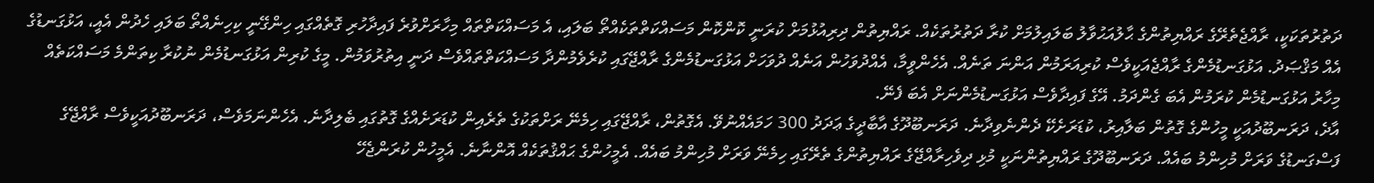ދަތުރުތަކަކީ، ރާއްޖެތެރޭގެ ރައްޔިތުންގެ ޙާލުއަޙުވާލު ބަލައިލުމަށް ކުރާ ދަތުރުތަކެއް. ރައްޔިތުން ދިރިއުޅުމަށް ކުރަނީ ކޮންކޮން މަސައްކަތްތަކެއްތޯ ބަލައި، އެ މަސައްކަތްތައް މިހާރަށްވުރެ ފައިދާހުރި ގޮތެއްގައި ހިންގޭނީ ކިހިނެއްތޯ ބަލައި ހެދުން އެއީ، އަޅުގަނޑުގެ އެއް މަޤްޞަދު. އަޅުގަނޑުމެންގެ ރާއްޖެއަކީވެސް ކުރިއަރަމުން އަންނަ ތަނެއް. އެހެންވީމާ، އެއްދުވަހުން އަނެއް ދުވަހަށް އަޅުގަނޑުމެންގެ ރާއްޖޭގައި ކުރެވެމުންދާ މަސައްކަތްތައްވެސް ދަނީ އިތުރުވަމުން. މީގެ ކުރިން އަޅުގަނޑުމެން ނުކުރާ ކިތަންމެ މަސައްކަތެއް މިހާރު އަޅުގަނޑުމެން ކުރަމުން އެބަ ގެންދަމު. އޭގެ ފައިދާވެސް އަޅުގަނޑުމެންނަށް އެބަ ފެނޭ.
އާދެ، ދަރަނބޫދުއަކީ މީހުންގެ ގޮތުން ބަލާއިރު، ކުޑަރަށެކޭ ދެންނެވިދާނެ. ދަރަނބޫދޫގެ އާބާދީގެ ޢަދަދު 300 ހަމައެއްނުވޭ. އެގޮތުން، ރާއްޖޭގައި ހިމެނޭ ރަށްތަކުގެ ތެރެއިން ކުޑަރަށެއްގެ ގޮތުގައި ބެލިދާނެ. އެހެންނަމަވެސް، ދަރަނބޫދުއަކީވެސް ރާއްޖޭގެ ފަސްގަނޑުގެ ވަރަށް މުހިންމު ބައެއް. ދަރަނބޫދޫގެ ރައްޔިތުންނަކީ މުޅި ދިވެހިރާއްޖޭގެ ރައްޔިތުންގެ ތެރޭގައި ހިމެނޭ ވަރަށް މުހިންމު ބައެއް. އެމީހުންގެ ޙައްޤުތަކެއް އޮންނާނެ. އެމީހުން ކުރަންޖެހޭ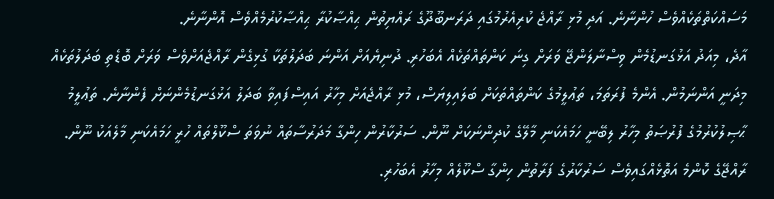މަސައްކަތްތަކެއްވެސް ހުންނާނެ. އަދި މުޅި ރާއްޖެ ކުރިއެރުމުގައި ދަރަނބޫދޫގެ ރައްޔިތުން ޙިއްޞާކުރާ ޙިއްޞާކުރުމެއްވެސް އޮންނާނެ.
އާދެ، މިއަދު އަޅުގަނޑުމެން ވިސްނާލަންޖޭ ވަރަށް ގިނަ ކަންތައްތަކެއް އެބަހުރި. ދުނިޔެއަށް އަންނަ ބަދަލުތަކާ ގުޅިގެން ރާއްޖެއަށްވެސް ވަރަށް ބޮޑެތި ބަދަލުތަކެއް މިދަނީ އަންނަމުން. އެންމެ ފުރަތަމަ، ތަޢުލީމުގެ ކަންތައްތަކަށް ބަލައިލިޔަސް، މުޅި ރާއްޖެއަށް މިހާރު އައިސްފައިވާ ބަދަލު އަޅުގަނޑުމެންނަށް ފެންނާނެ. ތަޢުލީމު ޙާޞިލުކުރުމުގެ ފުރުޞަތު މިހާރު ލިބޭނީ ހަމައެކަނި މާލޭގެ ކުދިންނަކަށް ނޫން. ސަރުކާރުން ހިންގާ މަދަރުސާތައް ނުވަތަ ސްކޫލްތައް ހުރީ ހަމައެކަނި މާލެއަކު ނޫން. ރާއްޖޭގެ ކޮންމެ އަތޮޅެއްގައިވެސް ސަރުކާރުގެ ފަރާތުން ހިންގާ ސްކޫލެއް މިހާރު އެބަހުރި.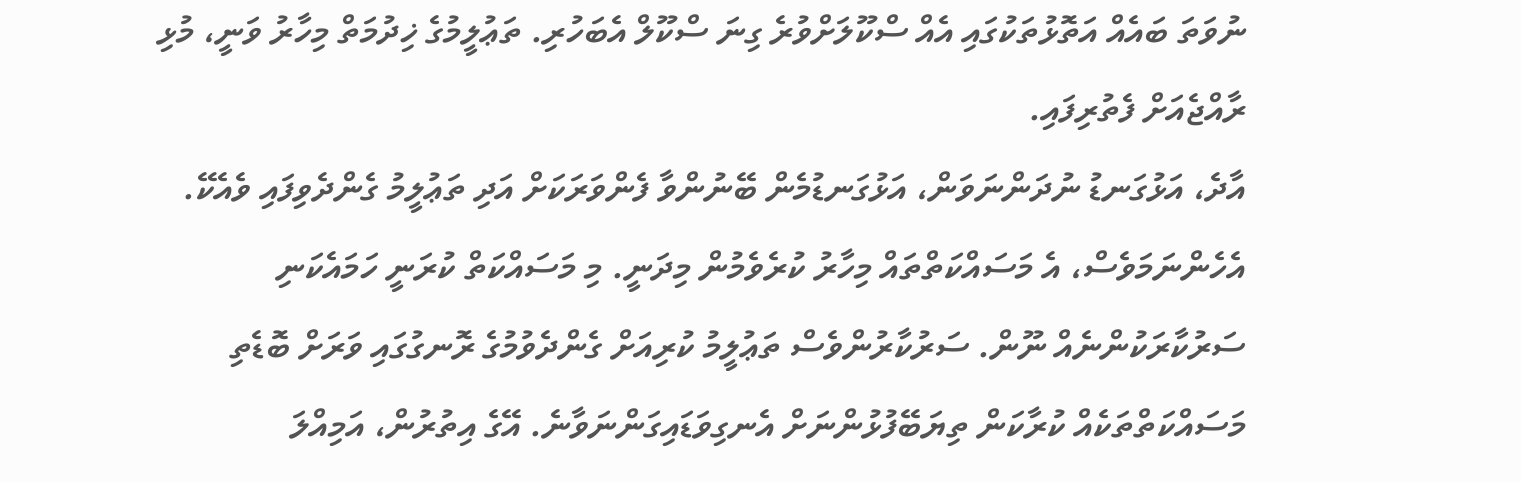ނުވަތަ ބައެއް އަތޮޅުތަކުގައި އެއް ސްކޫލަށްވުރެ ގިނަ ސްކޫލް އެބަހުރި. ތަޢުލީމުގެ ޚިދުމަތް މިހާރު ވަނީ، މުޅި ރާއްޖެއަށް ފެތުރިފައި.
އާދެ، އަޅުގަނޑު ނުދަންނަވަން، އަޅުގަނޑުމެން ބޭނުންވާ ފެންވަރަކަށް އަދި ތަޢުލީމު ގެންދެވިފައި ވެއެކޭ. އެހެންނަމަވެސް، އެ މަސައްކަތްތައް މިހާރު ކުރެވެމުން މިދަނީ. މި މަސައްކަތް ކުރަނީ ހަމައެކަނި ސަރުކާރަކުންނެއް ނޫން. ސަރުކާރުންވެސް ތަޢުލީމު ކުރިއަށް ގެންދެވުމުގެ ރޮނގުގައި ވަރަށް ބޮޑެތި މަސައްކަތްތަކެއް ކުރާކަން ތިޔަބޭފުޅުންނަށް އެނގިވަޑައިގަންނަވާނެ. އޭގެ އިތުރުން، އަމިއްލަ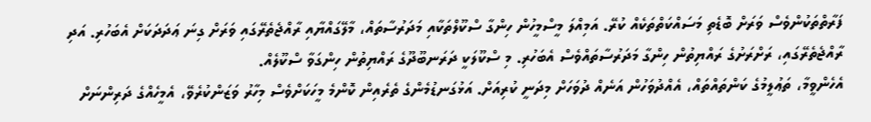ފަރާތްތަކުންވެސް ވަރަށް ބޮޑެތި މަސައްކަތްތަކެއް ކުރޭ. އަމިއްލަ މީސްމީހުން ހިންގާ ސްކޫލްތަކާއި މަދަރުސާތައް، މާލޭގައްޔާއި ރާއްޖެތެރޭގައި ވަރަށް ގިނަ ޢަދަދަކަށް އެބަހުރި. އަދި ރާއްޖެތެރޭގައި، ރަށްރަށުގެ ރައްޔިތުން ހިންގާ މަދަރުސާތައްވެސް އެބަހުރި. މި ސްކޫލަކީ ދަރަނބޫދޫގެ ރައްޔިތުން ހިންގަވާ ސްކޫލެއް.
އެހެންވީމާ، ތަޢުލީމުގެ ކަންތައްތައް، އެއްދުވަހުން އަނެއް ދުވަހަށް މިދަނީ ކުރިއަށް. އަޅުގަނޑުމެންގެ ތެރެއިން ކޮންމެ މީހަކަށްވެސް މިހާރު ވަޒަންކުރެވޭ، އެމީހެއްގެ ދަރިންނަށް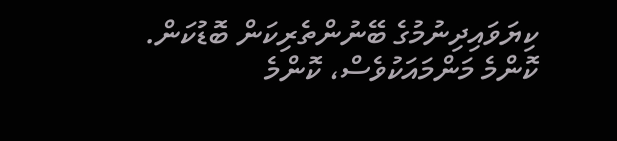ކިޔަވައިދިނުމުގެ ބޭނުންތެރިކަން ބޮޑުކަން. ކޮންމެ މަންމައަކުވެސް، ކޮންމެ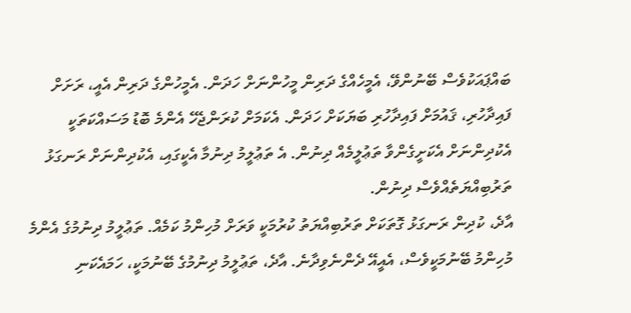ބައްޕައަކުވެސް ބޭނުންވޭ، އެމީހެއްގެ ދަރިން މީހުންނަށް ހަދަން. އެމީހުންގެ ދަރިން އެއީ، ރަށަށް ފައިދާހުރި، ޤައުމަށް ފައިދާހުރި ބަޔަކަށް ހަދަން. އެކަމަށް ކުރަންޖެހޭ އެންމެ ބޮޑު މަސައްކަތަކީ އެކުދިންނަށް އެކަށީގެންވާ ތަޢުލީމެއް ދިނުން. އެ ތަޢުލީމު ދިނުމާ އެކީގައި، އެކުދިންނަށް ރަނގަޅު ތަރުބިއްޔަތެއްވެސް ދިނުން.
އާދެ، ކުދިން ރަނގަޅު ގޮތަކަށް ތަރުބިއްޔަތު ކުރުމަކީ ވަރަށް މުހިންމު ކަމެއް. ތަޢުލީމު ދިނުމުގެ އެންމެ މުހިންމު ބޭނުމަކީވެސް، އެއީއޭ ދެންނެވިދާނެ. އާދެ، ތަޢުލީމު ދިނުމުގެ ބޭނުމަކީ، ހަމައެކަނި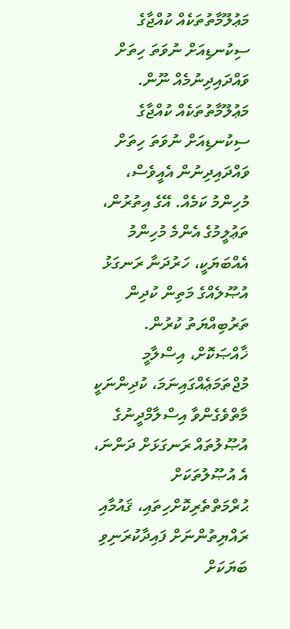މަޢުލޫމާތުތަކެއް ކުއްޖާގެ ސިކުނޑިއަށް ނުވަތަ ހިތަށް ވައްދައިދިނުމެއް ނޫން. މަޢުލޫމާތުތަކެއް ކުއްޖާގެ ސިކުނޑިއަށް ނުވަތަ ހިތަށް ވައްދައިދިނުން އެއީވެސް، މުހިންމު ކަމެއް. އޭގެ އިތުރުން، ތަޢުލީމުގެ އެންމެ މުހިންމު އެއްބަޔަކީ، ހަރުދަނާ ރަނގަޅު އުޞޫލެއްގެ މަތިން ކުދިން ތަރުބިއްޔަތު ކުރުން. ޚާއްޞަކޮށް، އިސްލާމީ މުޖްތަމަޢެއްގައިނަމަ، ކުދިންނަކީ މާތްވެގެންވާ އިސްލާމްދީނުގެ އުޞޫލުތައް ރަނގަޅަށް ދަންނަ، އެ އުޞޫލުތަކަށް ޙުރްމަތްތެރިކޮށްހިތައި، ޤައުމާއި ރައްޔިތުންނަށް ފައިދާކުރަނިވި ބަޔަކަށް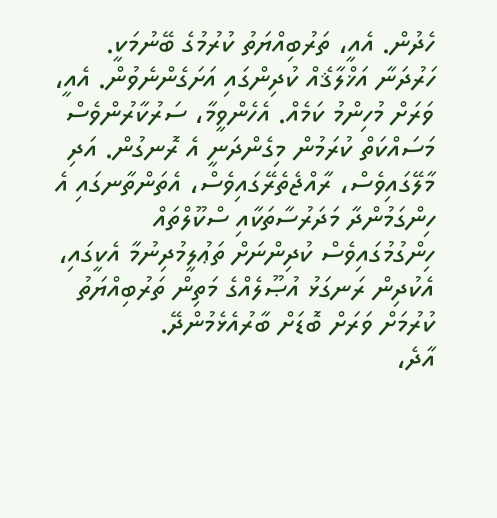ހެދުން. އެއީ، ތަރުބިއްޔަތު ކުރުމުގެ ބޭނުމަކީ. ހަރުދަނާ އަޚްލާޤެއް ކުދިންގައި އަށަގެންނެވުން. އެއީ، ވަރަށް މުހިންމު ކަމެއް. އެހެންވީމާ، ސަރުކާރުންވެސް މަސައްކަތް ކުރަމުން މިގެންދަނީ އެ ރޮނގުން. އަދި މާލޭގައިވެސް، ރާއްޖެތެރޭގައިވެސް، އެތަންތާނގައި އެ ހިންގަމުންދާ މަދަރުސާތަކާއި ސްކޫލްތައް ހިންގުމުގައިވެސް ކުދިންނަށް ތަޢުލީމުދިނުމާ އެކީގައި، އެކުދިން ރަނގަޅު އުޞޫލެއްގެ މަތިން ތަރުބިއްޔަތު ކުރުމަށް ވަރަށް ބޮޑަށް ބާރުއެޅެމުންދޭ.
އާދެ،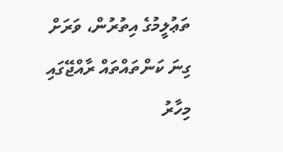ތަޢުލީމުގެ އިތުރުން، ވަރަށް ގިނަ ކަންތައްތައް ރާއްޖޭގައި މިހާރު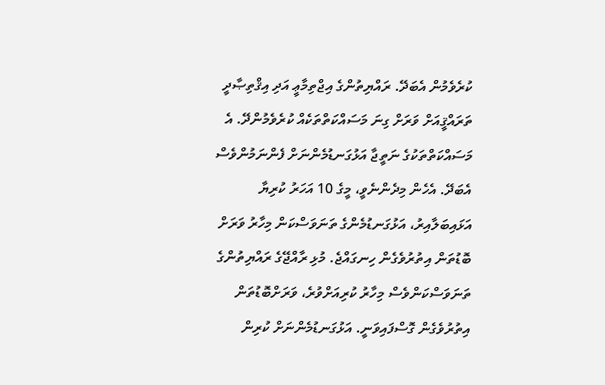ކުރެވެމުން އެބަދޭ. ރައްޔިތުންގެ އިޖްތިމާޢީ އަދި އިޤްތިޞާދީ ތަރައްޤީއަށް ވަރަށް ގިނަ މަސައްކަތްތަކެއް ކުރެވެމުންދޭ. އެ މަސައްކަތްތަކުގެ ނަތީޖާ އަޅުގަނޑުމެންނަށް ފެންނަމުންވެސް އެބަދޭ. އެހެން މިދެންނެވީ، މީގެ 10 އަހަރު ކުރިޔާ އަޅައިބަލާއިރު، އަޅުގަނޑުމެންގެ ތަނަވަސްކަން މިހާރު ވަރަށް ބޮޑުތަން އިތުރުވެގެން ހިނގައްޖެ. މުޅި ރާއްޖޭގެ ރައްޔިތުންގެ ތަނަވަސްކަންވެސް މިހާރު ކުރިއަށްވުރެ، ވަރަށްބޮޑުތަން އިތުރުވެގެން ގޮސްފައިވަނީ. އަޅުގަނޑުމެންނަށް ކުރިން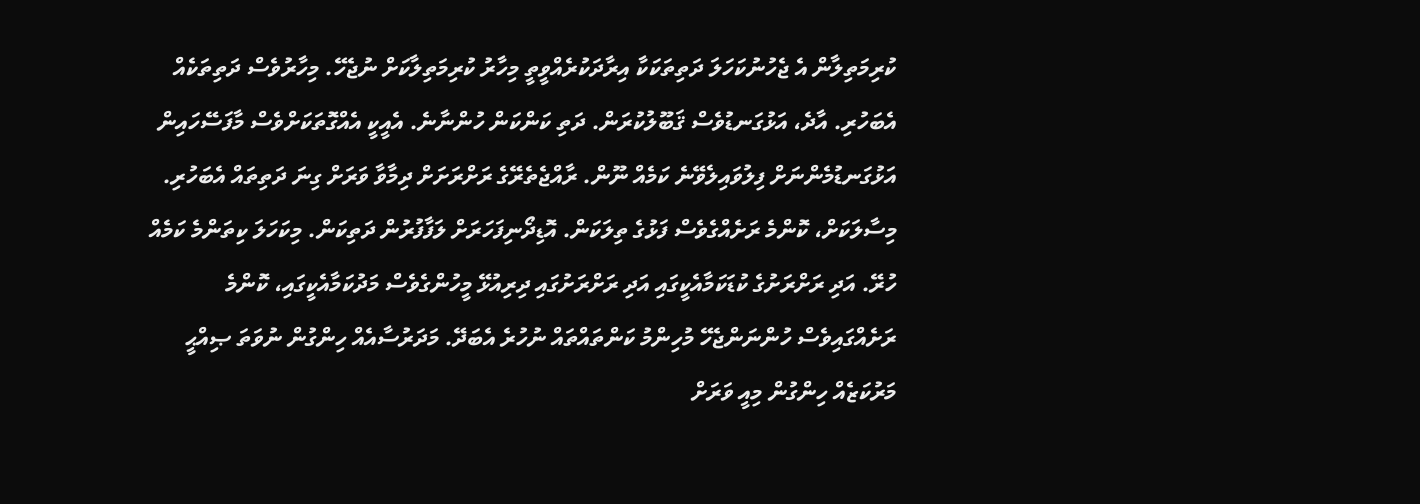ކުރިމަތިލާން އެ ޖެހުނުކަހަލަ ދަތިތަކަކާ އިރާދަކުރެއްވީތީ މިހާރު ކުރިމަތިލާކަށް ނުޖެހޭ. މިހާރުވެސް ދަތިތަކެއް އެބަހުރި. އާދެ، އަޅުގަނޑުވެސް ޤަބޫލުކުރަން. ދަތި ކަންކަން ހުންނާނެ. އެއީކީ އެއްގޮތަކަށްވެސް މާފަސޭހައިން އަޅުގަނޑުމެންނަށް ފިލުވައިލެވޭނެ ކަމެއް ނޫން. ރާއްޖެތެރޭގެ ރަށްރަށަށް ދިމާވާ ވަރަށް ގިނަ ދަތިތައް އެބަހުރި. މިސާލަކަށް، ކޮންމެ ރަށެއްގެވެސް ފަޅުގެ ތިލަކަން. އޮޑިދޯނިފަހަރަށް ލަފާފުރުން ދަތިކަން. މިކަހަލަ ކިތަންމެ ކަމެއް ހުރޭ. އަދި ރަށްރަށުގެ ކުޑަކަމާއެކީގައި އަދި ރަށްރަށުގައި ދިރިއުޅޭ މީހުންގެވެސް މަދުކަމާއެކީގައި، ކޮންމެ ރަށެއްގައިވެސް ހުންނަންޖެހޭ މުހިންމު ކަންތައްތައް ނުހުރެ އެބަދޭ. މަދަރުސާއެއް ހިންގުން ނުވަތަ ޞިއްޙީ މަރުކަޒެއް ހިންގުން މިއީ ވަރަށް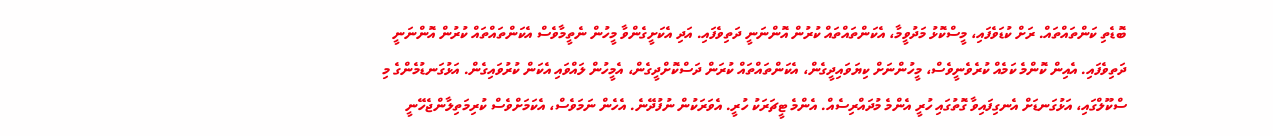ބޮޑެތި ކަންތައްތައް. ރަށް ކުޑަވެފައި، މީސްކޮޅު މަދުވީމާ، އެކަންތައްތައް ކުރުން އޮންނަނީ ދަތިވެފައި. އަދި އެކަށީގެންވާ މީހުން ނެތީމާވެސް އެކަންތައްތައް ކުރުން އޮންނަނީ ދަތިވެފައި. އެއިން ކޮންމެ ކަމެއް ކުރެވެނީވެސް، މީހުންނަށް ކިޔަވައިދީގެން، އެކަންތައްތައް ކުރަން ދަސްކޮށްދީގެން، އެމީހުން ލައްވައި އެކަން ކުރުވައިގެން. އަޅުގަނޑުމެންގެ މި ސްކޫލްގައި، އަޅުގަނޑަށް އެނގިފައިވާ ގޮތުގައި ހުރީ އެންމެ މުދައްރިސެއް. އެންމެ ޓީޗަރަކު ހުރީ. އެވަރަކުން ނުފުދޭނެ. އެހެން ނަމަވެސް، އެކަމަށްވެސް ކުރިމަތިލާންޖެހޭނީ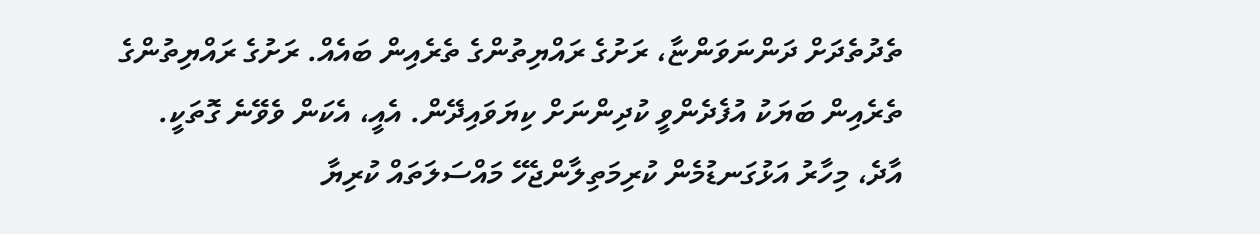ތެދުތެދަށް ދަންނަވަންޏާ، ރަށުގެ ރައްޔިތުންގެ ތެރެއިން ބައެއް. ރަށުގެ ރައްޔިތުންގެ ތެރެއިން ބަޔަކު އުފެދެންވީ ކުދިންނަށް ކިޔަވައިދޭން. އެއީ، އެކަން ވެވޭނެ ގޮތަކީ.
އާދެ، މިހާރު އަޅުގަނޑުމެން ކުރިމަތިލާންޖެހޭ މައްސަލަތައް ކުރިޔާ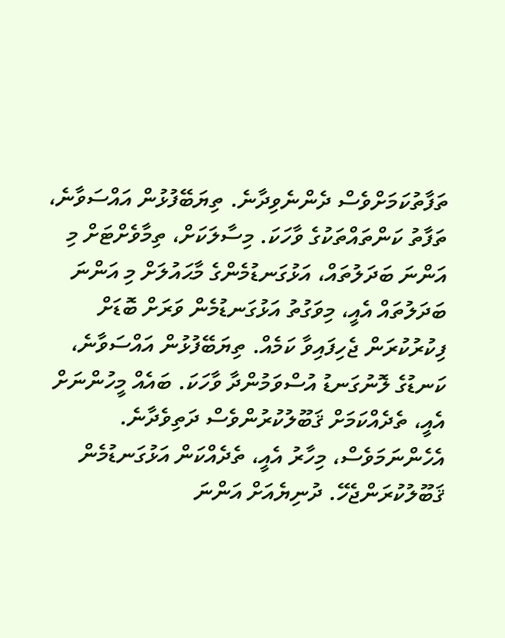ތަފާތުކަމަށްވެސް ދެންނެވިދާނެ. ތިޔަބޭފުޅުން އައްސަވާނެ، ތަފާތު ކަންތައްތަކުގެ ވާހަކަ. މިސާލަކަށް، ތިމާވެށްޓަށް މި އަންނަ ބަދަލުތައް، އަޅުގަނޑުމެންގެ މާޙައުލަށް މި އަންނަ ބަދަލުތައް އެއީ، މިވަގުތު އަޅުގަނޑުމެން ވަރަށް ބޮޑަށް ފިކުރުކުރަން ޖެހިފައިވާ ކަމެއް. ތިޔަބޭފުޅުން އައްސަވާނެ، ކަނޑުގެ ލޮނުގަނޑު އުސްވަމުންދާ ވާހަކަ. ބައެއް މީހުންނަށް އެއީ، ތެދެއްކަމަށް ޤަބޫލުކުރުންވެސް ދަތިވެދާނެ. އެހެންނަމަވެސް، މިހާރު އެއީ، ތެދެއްކަން އަޅުގަނޑުމެން ޤަބޫލުކުރަންޖެހޭ. ދުނިޔެއަށް އަންނަ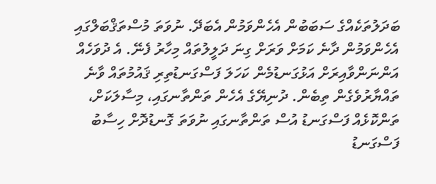ބަދަލުތަކެއްގެ ސަބަބުން އެހެންވަމުން އެބަދޭ. ނުވަތަ މުސްތަޤްބަލްގައި އެހެންވަމުން ދާނެ ކަމަށް ވަރަށް ގިނަ ދަލީލުތައް މިހާރު ފެނޭ. އެ ދުވަހެއް އަންނަންވާއިރަށް އަޅުގަނޑުމެން ކަހަލަ ފަސްގަނޑުތިރި ޤައުމުތައް ވާނެ ތައްޔާރުވެގެން ތިބެން. ދުނިޔޭގެ އެހެން ތަންތާނގައި، މިސާލަކަށް، ތަންކޮޅެއް ފަސްގަނޑު އުސް ތަންތާނގައި ނުވަތަ ގޮނޑުދޮށް ހިސާބު ފަސްގަނޑު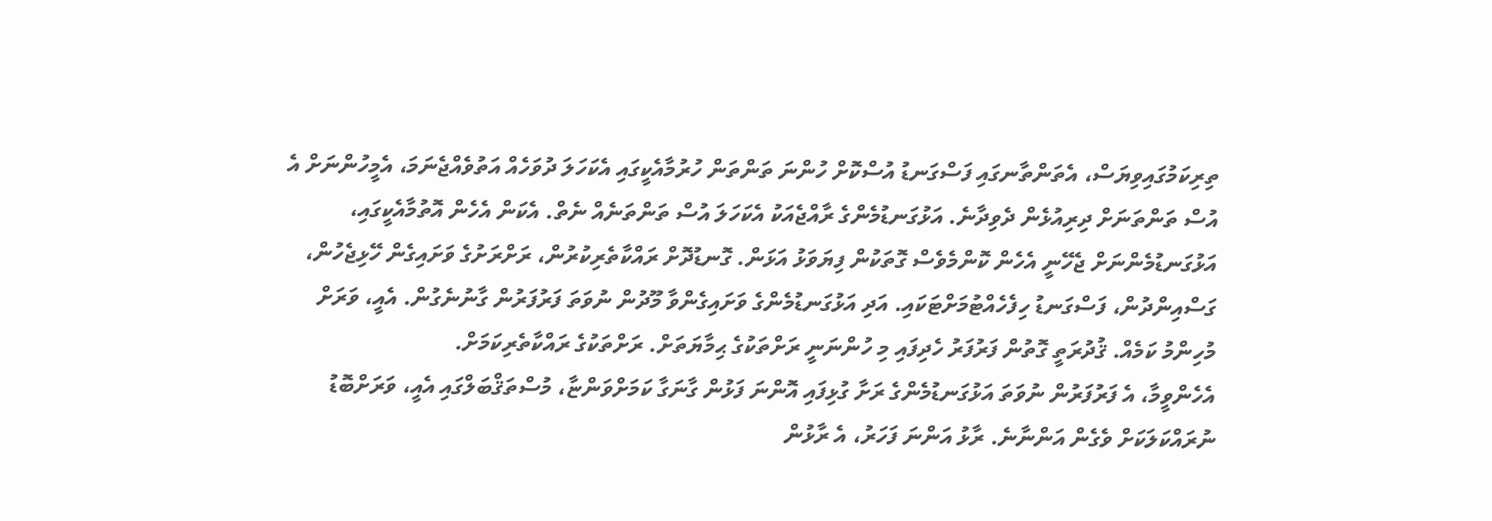ތިރިކަމުގައިވިޔަސް، އެތަންތާނގައި ފަސްގަނޑު އުސްކޮށް ހުންނަ ތަންތަން ހުރުމާއެކީގައި އެކަހަލަ ދުވަހެއް އަތުވެއްޖެނަމަ، އެމީހުންނަށް އެ އުސް ތަންތަނަށް ދިރިއުޅެން ދެވިދާނެ. އަޅުގަނޑުމެންގެ ރާއްޖެއަކު އެކަހަލަ އުސް ތަންތަނެއް ނެތް. އެކަން އެހެން އޮތުމާއެކީގައި، އަޅުގަނޑުމެންނަށް ޖެހޭނީ އެހެން ކޮންމެވެސް ގޮތަކުން ފިޔަވަޅު އަޅަން. ގޮނޑުދޮށް ރައްކާތެރިކުރުން، ރަށްރަށުގެ ވަށައިގެން ހޭޅިޖެހުން، ގަސްއިންދުން، ފަސްގަނޑު ހިފެހެއްޓުމަށްޓަކައި. އަދި އަޅުގަނޑުމެންގެ ވަށައިގެންވާ މޫދުން ނުވަތަ ފަރުފަރުން ގާނުނެގުން. އެއީ، ވަރަށް މުހިންމު ކަމެއް. ޤުދުރަތީ ގޮތުން ފަރުފަރު ހެދިފައި މި ހުންނަނީ ރަށްތަކުގެ ޙިމާޔަތަށް. ރަށްތަކުގެ ރައްކާތެރިކަމަށް.
އެހެންވީމާ، އެ ފަރުފަރުން ނުވަތަ އަޅުގަނޑުމެންގެ ރަށާ ގުޅިފައި އޮންނަ ފަޅުން ގާނަގާ ކަމަށްވަންޏާ، މުސްތަޤްބަލްގައި އެއީ، ވަރަށްބޮޑު ނުރައްކަލަކަށް ވެގެން އަންނާނެ. ރާޅު އަންނަ ފަހަރު، އެ ރާޅުން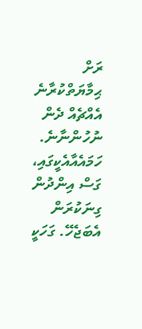ރަށް ޙިމާޔަތްކުރާނެ އެއްޗެއް ދެން ނުހުންނާނެ. ހަމައެއާއެކީގައި، ގަސް އިންދުން ގިނަކުރަން އެބަޖެހޭ. ގަހަކީ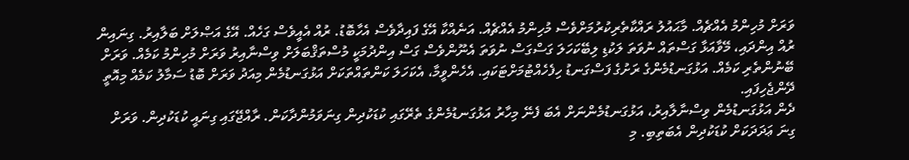ވަރަށް މުހިންމު އެއްޗެއް. މާޙައުލު ރައްކާތެރިކުރުމަށްވެސް މުހިންމު އެއްޗެއް. އަނެއްކާ އޭގެ ފައިދާވެސް އެހާބޮޑު. ރުއް އެއީވެސް ގަހެއް. އޭގެ އަޞްލަށް ބަލާއިރު. ގިނައިން ރުއް އިންދައި، މޭވާއަޅާ ގަސްތައް ނުވަތަ ލަކުޑި ލިބޭކަހަލަ ގަސްގަސް ނުވަތަ އެނޫންވެސް ގަސް އިންދުމަކީ މުސްތަޤްބަލަށް ވިސްނާއިރު ވަރަށް މުހިންމު ކަމެއް. ވަރަށް ބޭނުންތެރި ކަމެއް. އަޅުގަނޑުމެންގެ ރަށުގެ ފަސްގަނޑު ހިފެހެއްޓުމަށްޓަކައި. އެހެންވީމާ، އެކަހަލަ ކަންތައްތަކަށް އަޅުގަނޑުމެން މިއަދު ވަރަށް ބޮޑު ސަމާލު ކަމެއް މިއޮތީ ދޭންޖެހިފައި.
ދެން އަޅުގަނޑުމެން ވިސްނާލާއިރު، އަޅުގަނޑުމެންނަށް އެބަ ފެނޭ މިހާރު އަޅުގަނޑުމެންގެ ތެރޭގައި ކުޑަކުދިން ގިނަވަމުންދާކަން. ރާއްޖޭގައި ގިނައީ ކުޑަކުދިން. ވަރަށް ގިނަ ޢަދަދަކަށް ކުޑަކުދިން އެބަތިބި. މި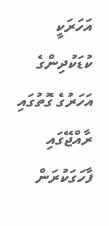އަހަރަކީ ކުޑަކުދިންގެ އަހަރުގެ ގޮތުގައި ރާއްޖޭގައި ފާހަގަކުރަން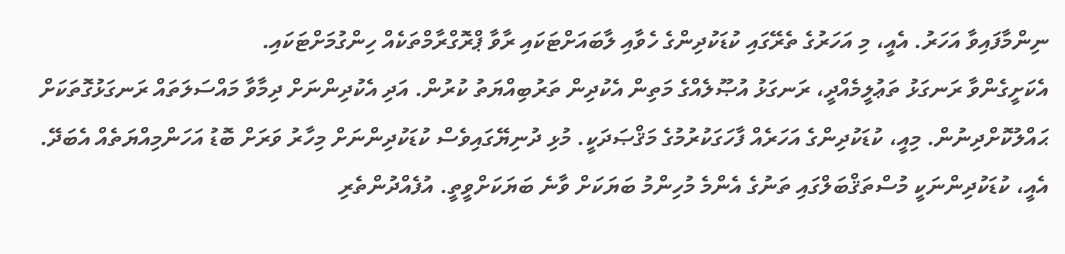ނިންމާފައިވާ އަހަރު. އެއީ، މި އަހަރުގެ ތެރޭގައި ކުޑަކުދިންގެ ހެވާއި ލާބައަށްޓަކައި ރާވާ ޕްރޮގްރާމްތަކެއް ހިންގުމަށްޓަކައި.
އެކަށީގެންވާ ރަނގަޅު ތަޢުލީމެއްދީ، ރަނގަޅު އުޞޫލެއްގެ މަތިން އެކުދިން ތަރުބިއްޔަތު ކުރުން. އަދި އެކުދިންނަށް ދިމާވާ މައްސަލަތައް ރަނގަޅުގޮތަކަށް ޙައްލުކޮށްދިނުން. މިއީ، ކުޑަކުދިންގެ އަހަރެއް ފާހަގަކުރުމުގެ މަޤްޞަދަކީ. މުޅި ދުނިޔޭގައިވެސް ކުޑަކުދިންނަށް މިހާރު ވަރަށް ބޮޑު އަހަންމިއްޔަތެއް އެބަދޭ. އެއީ، ކުޑަކުދިންނަކީ މުސްތަޤްބަލްގައި ތަނުގެ އެންމެ މުހިންމު ބަޔަކަށް ވާނެ ބަޔަކަށްވީތީ. އުފެއްދުންތެރި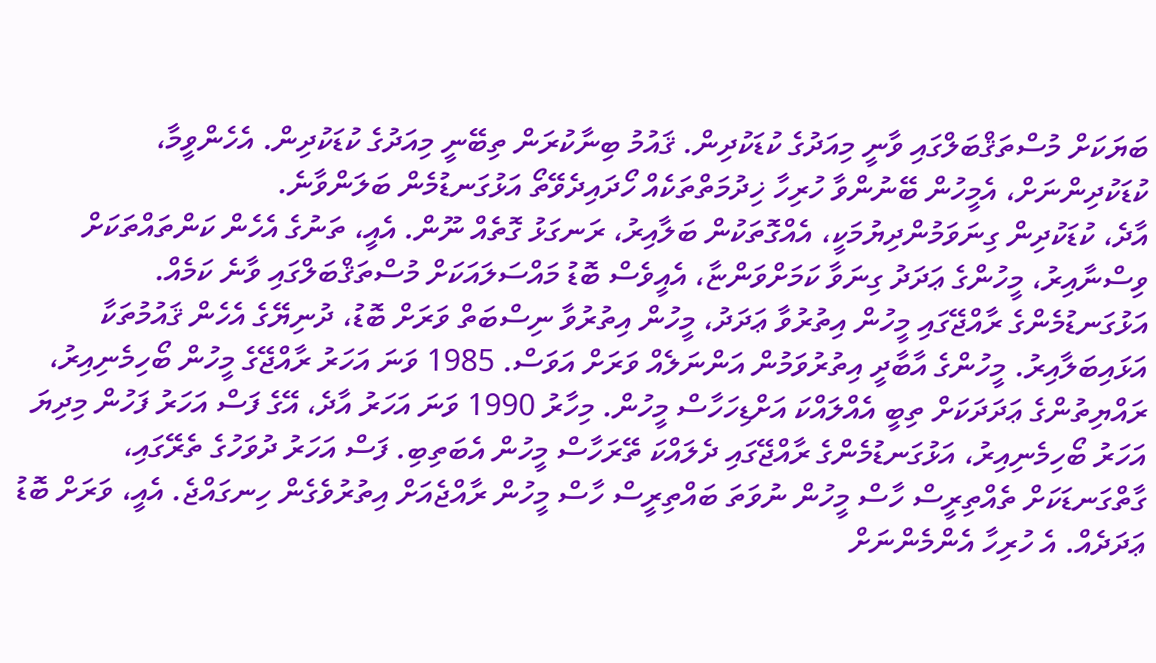ބަޔަކަށް މުސްތަޤްބަލްގައި ވާނީ މިއަދުގެ ކުޑަކުދިން. ޤައުމު ބިނާކުރަން ތިބޭނީ މިއަދުގެ ކުޑަކުދިން. އެހެންވީމާ، ކުޑަކުދިންނަށް، އެމީހުން ބޭނުންވާ ހުރިހާ ޚިދުމަތްތަކެއް ހޯދައިދެވޭތޯ އަޅުގަނޑުމެން ބަލަންވާނެ.
އާދެ، ކުޑަކުދިން ގިނަވަމުންދިޔުމަކީ، އެއްގޮތަކުން ބަލާއިރު، ރަނގަޅު ގޮތެއް ނޫން. އެއީ، ތަނުގެ އެހެން ކަންތައްތަކަށް ވިސްނާއިރު، މީހުންގެ ޢަދަދު ގިނަވާ ކަމަށްވަންޏާ، އެއީވެސް ބޮޑު މައްސަލައަކަށް މުސްތަޤްބަލްގައި ވާނެ ކަމެއް. އަޅުގަނޑުމެންގެ ރާއްޖޭގައި މީހުން އިތުރުވާ ޢަދަދު، މީހުން އިތުރުވާ ނިސްބަތް ވަރަށް ބޮޑު، ދުނިޔޭގެ އެހެން ޤައުމުތަކާ އަޅައިބަލާއިރު. މީހުންގެ އާބާދީ އިތުރުވަމުން އަންނަލެއް ވަރަށް އަވަސް. 1985 ވަނަ އަހަރު ރާއްޖޭގެ މީހުން ބޯހިމެނިއިރު، ރައްޔިތުންގެ ޢަދަދަކަށް ތިބީ އެއްލައްކަ އަށްޑިހަހާސް މީހުން. މިހާރު 1990 ވަނަ އަހަރު އާދެ، އޭގެ ފަސް އަހަރު ފަހުން މިދިޔަ އަހަރު ބޯހިމެނިއިރު، އަޅުގަނޑުމެންގެ ރާއްޖޭގައި ދެލައްކަ ތޭރަހާސް މީހުން އެބަތިބި. ފަސް އަހަރު ދުވަހުގެ ތެރޭގައި، ގާތްގަނޑަކަށް ތެއްތިރީސް ހާސް މީހުން ނުވަތަ ބައްތިރީސް ހާސް މީހުން ރާއްޖެއަށް އިތުރުވެގެން ހިނގައްޖެ. އެއީ، ވަރަށް ބޮޑު ޢަދަދެއް. އެ ހުރިހާ އެންމެންނަށް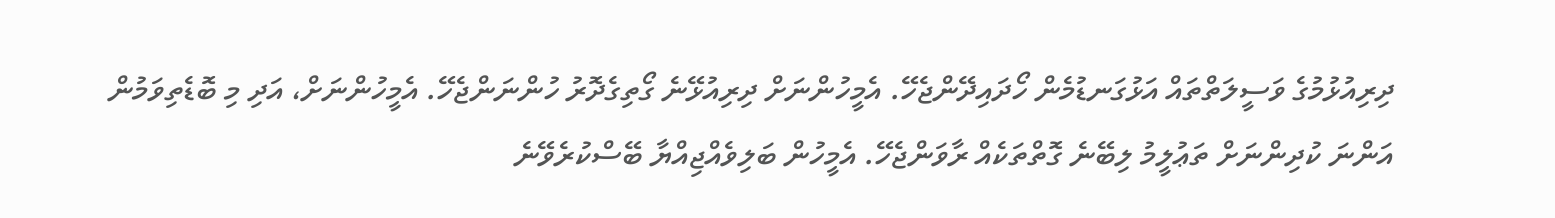ދިރިއުޅުމުގެ ވަސީލަތްތައް އަޅުގަނޑުމެން ހޯދައިދޭންޖެހޭ. އެމީހުންނަށް ދިރިއުޅޭނެ ގޯތިގެދޮރު ހުންނަންޖެހޭ. އެމީހުންނަށް، އަދި މި ބޮޑެތިވަމުން އަންނަ ކުދިންނަށް ތަޢުލީމު ލިބޭނެ ގޮތްތަކެއް ރާވަންޖެހޭ. އެމީހުން ބަލިވެއްޖިއްޔާ ބޭސްކުރެވޭނެ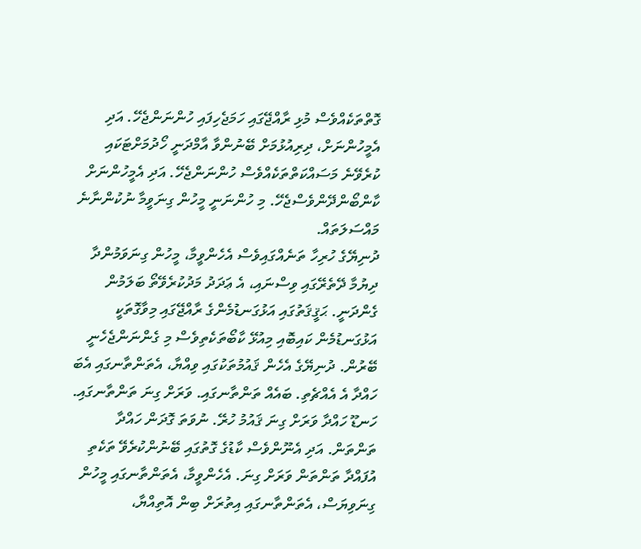ގޮތްތަކެއްވެސް މުޅި ރާއްޖޭގައި ހަމަޖެހިފައި ހުންނަންޖެހޭ. އަދި އެމީހުންނަށް، ދިރިއުޅުމަށް ބޭނުންވާ އާމްދަނީ ހޯދުމަށްޓަކައި ކުރެވޭނެ މަސައްކަތްތަކެއްވެސް ހުންނަންޖެހޭ. އަދި އެމީހުންނަށް ކާންބޯންދޭންވެސްޖެހޭ. މި ހުންނަނީ މީހުން ގިނަވީމާ ނުކުންނާނެ މައްސަލަތައް.
ދުނިޔޭގެ ހުރިހާ ތަނެއްގައިވެސް އެހެންވީމާ، މީހުން ގިނަވަމުންދާ ދިޔުމާ ދޭތެރޭގައި ވިސްނައި، އެ ޢަދަދު މަދުކުރެވޭތޯ ބަލަމުން ގެންދަނީ. ޙަޤީޤަތުގައި އަޅުގަނޑުމެންގެ ރާއްޖޭގައި މިވާގޮތަކީ އަޅުގަނޑުމެން ކައިބޮއި މިއުޅޭ ކާބޯތަކެތިވެސް މި ގެންނަންޖެހެނީ ބޭރުން. ދުނިޔޭގެ އެހެން ޤައުމުތަކުގައި ވިއްޔާ، އެތަންތާނގައި އެބަ ހައްދާ އެ އެއްޗެތި. ބައެއް ތަންތާނގައި. ވަރަށް ގިނަ ތަންތާނގައި. ހަނޑޫ ހައްދާ ވަރަށް ގިނަ ޤައުމު ހުރޭ. ނުވަތަ ގޮދަން ހައްދާ ތަންތަން. އަދި އެނޫންވެސް ކާޑުގެ ގޮތުގައި ބޭނުންކުރެވޭ ތަކެތި އުފައްދާ ތަންތަން ވަރަށް ގިނަ. އެހެންވީމާ، އެތަންތާނގައި މީހުން ގިނަވިޔަސް، އެތަންތާނގައި އިތުރަށް ބިން އޮތިއްޔާ،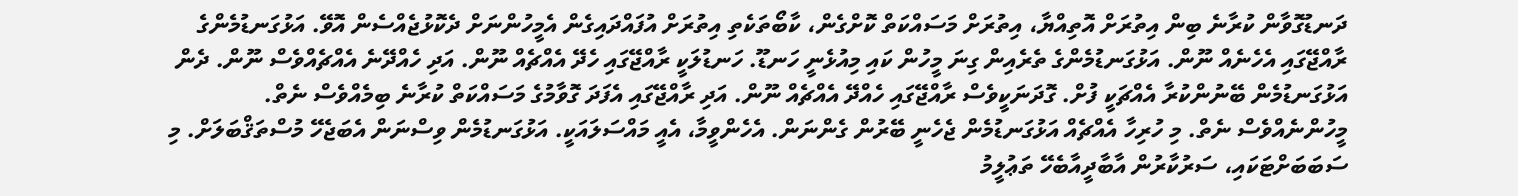ދަނޑުގޮވާން ކުރާނެ ބިން އިތުރަށް އޮތިއްޔާ، އިތުރަށް މަސައްކަތް ކޮށްގެން، ކާބޯތަކެތި އިތުރަށް އުފައްދައިގެން އެމީހުންނަށް ދެކޮޅުޖެއްސެން އޮވޭ. އަޅުގަނޑުމެންގެ ރާއްޖޭގައި އެހެނެއް ނޫން. އަޅުގަނޑުމެންގެ ތެރެއިން ގިނަ މީހުން ކައި މިއުޅެނީ ހަނޑޫ. ހަނޑުލަކީ ރާއްޖޭގައި ހެދޭ އެއްޗެއް ނޫން. އަދި ހެއްދޭނެ އެއްޗެއްވެސް ނޫން. ދެން އަޅުގަނޑުމެން ބޭނުންކުރާ އެއްޗަކީ ފުށް. ގޮދަނަކީވެސް ރާއްޖޭގައި ހެއްދޭ އެއްޗެއް ނޫން. އަދި ރާއްޖޭގައި އެފަދަ ގޮވާމުގެ މަސައްކަތް ކުރާނެ ބިމެއްވެސް ނެތް. މީހުންނެއްވެސް ނެތް. މި ހުރިހާ އެއްޗެއް އަޅުގަނޑުމެން ޖެހެނީ ބޭރުން ގެންނަން. އެހެންވީމާ، އެއީ މައްސަލައަކީ. އަޅުގަނޑުމެން ވިސްނަން އެބަޖެހޭ މުސްތަޤްބަލަށް. މި ސަބަބަށްޓަކައި، ސަރުކާރުން އާބާދީއާބެހޭ ތަޢުލީމު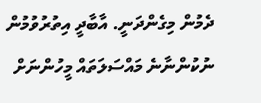ދެމުން މިގެންދަނީ. އާބާދީ އިތުރުވުމުން ނުކުންނާނެ މައްސަލަތައް މީހުންނަށް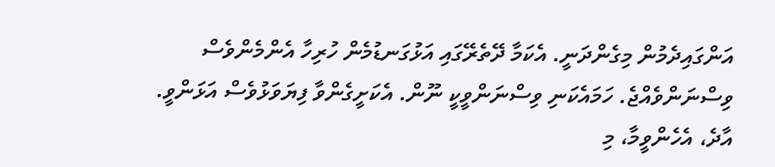އަންގައިދެމުން މިގެންދަނީ. އެކަމާ ދޭތެރޭގައި އަޅުގަނޑުމެން ހުރިހާ އެންމެންވެސް ވިސްނަންވެއްޖެ. ހަމައެކަނި ވިސްނަންވީކީ ނޫން. އެކަށީގެންވާ ފިޔަވަޅުވެސް އަޅަންވީ.
އާދެ، އެހެންވީމާ، މި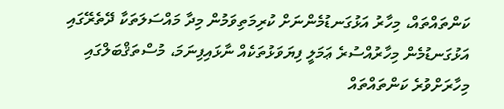ކަންތައްތައް، މިހާރު އަޅުގަނޑުމެންނަށް ކުރިމަތިވަމުން މިދާ މައްސަލަތަކާ ދޭތެރޭގައި އަޅުގަނޑުމެން މިހާރުއްސުރެ ޢަމަލީ ފިޔަވަޅުތަކެއް ނާޅައިފިނަމަ، މުސްތަޤްބަލްގައި މިހާރަށްވުރެ ކަންތައްތައް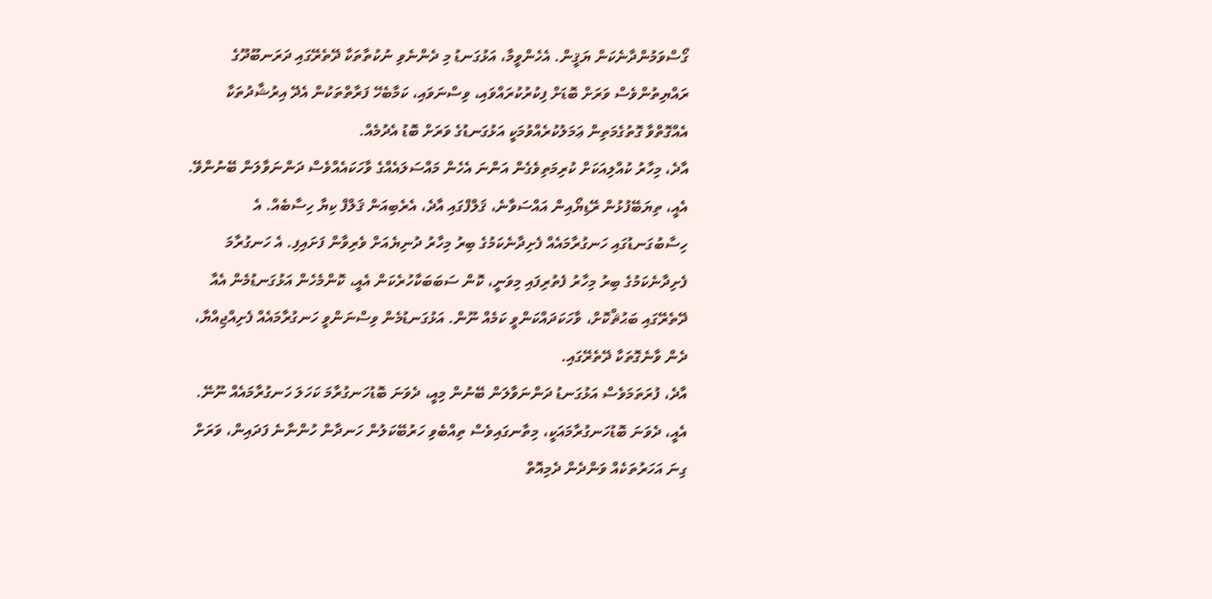ގޯސްވަމުންދާނެކަން ޔަޤީން. އެހެންވީމާ، އަޅުގަނޑު މި ދެންނެވި ނުކުތާތަކާ ދޭތެރޭގައި ދަރަނބޫދޫގެ ރައްޔިތުންވެސް ވަރަށް ބޮޑަށް ފިކުރުކުރައްވައި، ވިސްނަވައި، ކަމާބެހޭ ފަރާތްތަކުން އެދޭ އިރުޝާދުތަކާ އެއްގޮތްވާ ގޮތުގެމަތިން ޢަމަލުކުރެއްވުމަކީ އަޅުގަނޑުގެ ވަރަށް ބޮޑު އެދުމެއް.
އާދެ، މިހާރު ކުއްލިއަކަށް ކުރިމަތިވެގެން އަންނަ އެހެން މައްސަލައެއްގެ ވާހަކައެއްވެސް ދަންނަވާލަން ބޭނުންވޭ. އެއީ، ތިޔަބޭފުޅުން ރޭޑިޔޯއިން އައްސަވާނެ، ޤަލްފްގައި އާދެ، އެރެބިއަން ޤަލްފް ކިޔާ ހިސާބެއް. އެ ހިސާބުގަނޑުގައި ހަނގުރާމައެއް ފެށިދާނެކަމުގެ ބިރު މިހާރު ދުނިޔެއަށް ވެރިވާން ފަށައިފި. އެ ހަނގުރާމަ ފެށިދާނެކަމުގެ ބިރު މިހާރު ފެތުރިފައި މިވަނީ، ކޮން ސަބަބަކާހުރެކަން އެއީ، ކޮންމެހެން އަޅުގަނޑުމެން އެއާ ދޭތެރޭގައި ބަޙުޘްކޮށް، ވާހަކަދައްކަންވީ ކަމެއް ނޫން. އަޅުގަނޑުމެން ވިސްނަންވީ ހަނގުރާމައެއް ފެށިއްޖިއްޔާ، ދެން ވާނެގޮތަކާ ދޭތެރޭގައި.
އާދެ، ފުރަތަމަވެސް އަޅުގަނޑު ދަންނަވާލަން ބޭނުން މިއީ، ދެވަނަ ބޮޑުހަނގުރާމަ ކަހަލަ ހަނގުރާމައެއް ނޫނޭ. އެއީ، ދެވަނަ ބޮޑުހަނގުރާމައަކީ، މިތާނގައިވެސް ތިއްބެވި ހަރުބޭކަލުން ހަނދާން ހުންނާނެ ފަދައިން، ވަރަށް ގިނަ އަހަރުތަކެއް ވަންދެން ދެމިއޮތް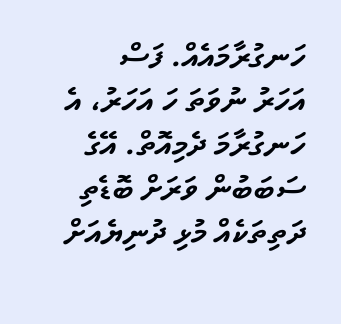ހަނގުރާމައެއް. ފަސް އަހަރު ނުވަތަ ހަ އަހަރު، އެ ހަނގުރާމަ ދެމިއޮތް. އޭގެ ސަބަބުން ވަރަށް ބޮޑެތި ދަތިތަކެއް މުޅި ދުނިޔެއަށް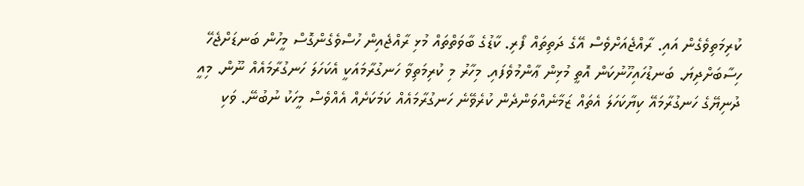ކުރިމަތިވެގެން އައި. ރާއްޖެއަށްވެސް އޭގެ ދަތިތައް ފޯރި. ކާޑުގެ ބާވަތްތައް މުޅި ރާއްޖެއިން ހުސްވެގެންގޮސް މީހުން ބަނޑަށްޖެހޭ ހިސާބަށްދިޔަ. ބަނޑުހައިހޫނުކަން އޮތީ މުޅިން ޢާންމުވެފައި. މިހާރު މި ކުރިމަތިވާ ހަނގުރާމައަކީ އެކަހަލަ ހަނގުރާމައެއް ނޫން. މިއީ ދުނިޔޭގެ ހަނގުރާމައޭ ކިޔާކަހަލަ އެތައް ޒަމާނެއްވަންދެން ކުރެވޭނެ ހަނގުރާމައެއް ކަމަކަށެއް އެއްވެސް މީހަކު ނުބުނޭ. ވަކި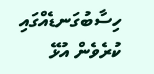ހިސާބުގަނޑެއްގައި ކުރެވެން އުޅޭ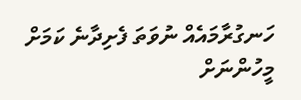ހަނގުރާމައެއް ނުވަތަ ފެށިދާނެ ކަމަށް މީހުންނަށް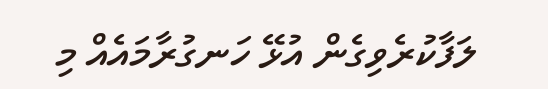ލަފާކުރެވިގެން އުޅޭ ހަނގުރާމައެއް މި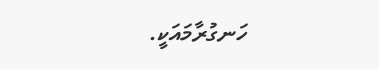ހަނގުރާމައަކީ.